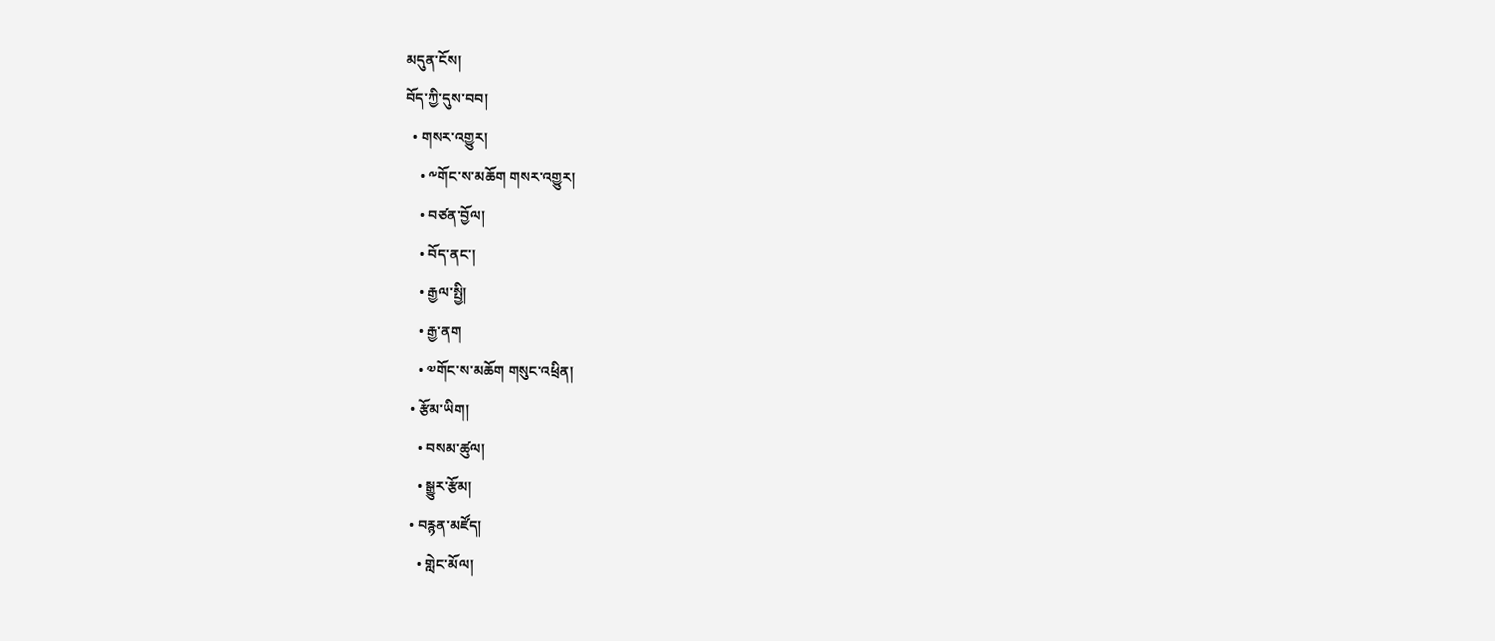མདུན་ངོས།
བོད་ཀྱི་དུས་བབ།
  • གསར་འགྱུར།
    • ༸གོང་ས་མཆོག གསར་འགྱུར།
    • བཙན་བྱོལ།
    • བོད་ནང་།
    • རྒྱལ་སྤྱི།
    • རྒྱ་ནག
    • ༧གོང་ས་མཆོག གསུང་འཕྲིན།
  • རྩོམ་ཡིག།
    • བསམ་ཚུལ།
    • སྒྱུར་རྩོམ།
  • བརྙན་མཛོད།
    • གླེང་མོལ།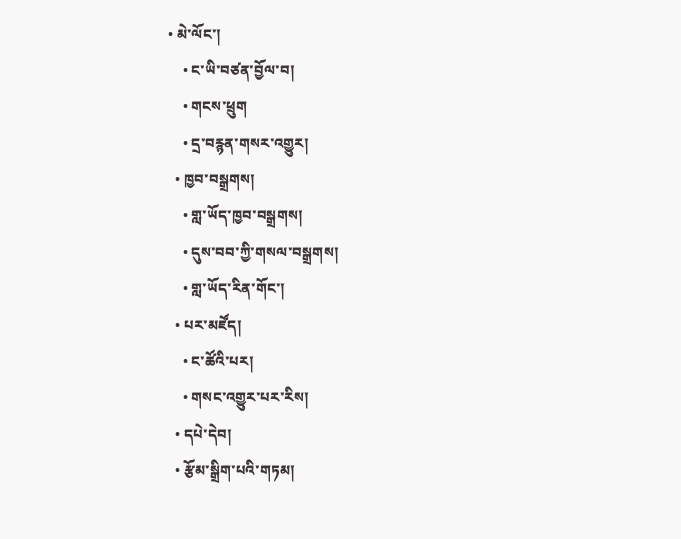• མེ་ལོང་།
    • ང་ཡི་བཙན་བྱོལ་བ།
    • གངས་ཕྲུག
    • དྲ་བརྙན་གསར་འགྱུར།
  • ཁྱབ་བསྒྲགས།
    • གླ་ཡོད་ཁྱབ་བསྒྲགས།
    • དུས་བབ་ཀྱི་གསལ་བསྒྲགས།
    • གླ་ཡོད་རིན་གོང་།
  • པར་མཛོད།
    • ང་ཚོའི་པར།
    • གསང་འགྱུར་པར་རིས།
  • དཔེ་དེབ།
  • རྩོམ་སྒྲིག་པའི་གཏམ།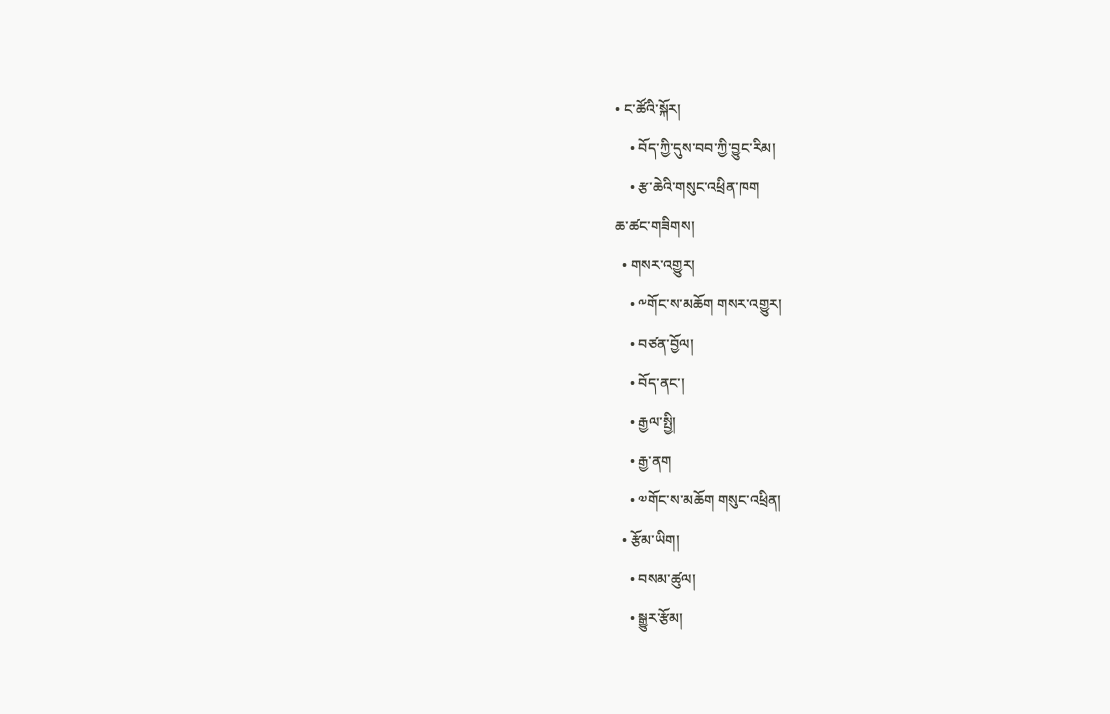• ང་ཚོའི་སྐོར།
    • བོད་ཀྱི་དུས་བབ་ཀྱི་བྱུང་རིམ།
    • རྩ་ཆེའི་གསུང་འཕྲིན་ཁག
ཆ་ཚང་གཟིགས།
  • གསར་འགྱུར།
    • ༸གོང་ས་མཆོག གསར་འགྱུར།
    • བཙན་བྱོལ།
    • བོད་ནང་།
    • རྒྱལ་སྤྱི།
    • རྒྱ་ནག
    • ༧གོང་ས་མཆོག གསུང་འཕྲིན།
  • རྩོམ་ཡིག།
    • བསམ་ཚུལ།
    • སྒྱུར་རྩོམ།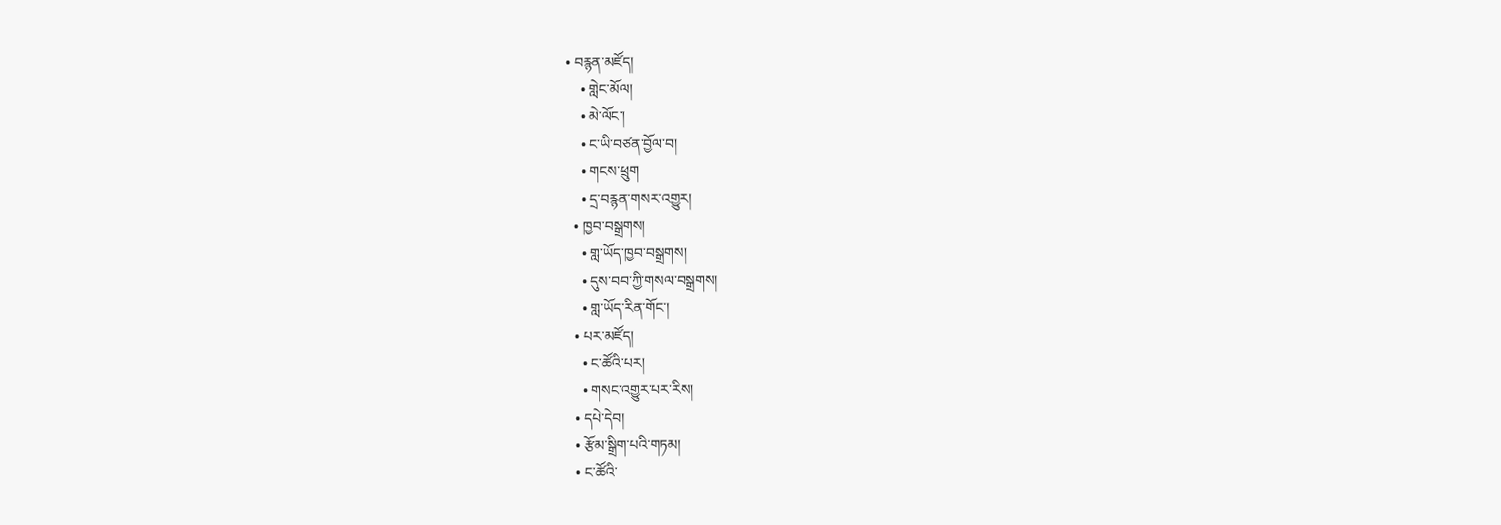• བརྙན་མཛོད།
    • གླེང་མོལ།
    • མེ་ལོང་།
    • ང་ཡི་བཙན་བྱོལ་བ།
    • གངས་ཕྲུག
    • དྲ་བརྙན་གསར་འགྱུར།
  • ཁྱབ་བསྒྲགས།
    • གླ་ཡོད་ཁྱབ་བསྒྲགས།
    • དུས་བབ་ཀྱི་གསལ་བསྒྲགས།
    • གླ་ཡོད་རིན་གོང་།
  • པར་མཛོད།
    • ང་ཚོའི་པར།
    • གསང་འགྱུར་པར་རིས།
  • དཔེ་དེབ།
  • རྩོམ་སྒྲིག་པའི་གཏམ།
  • ང་ཚོའི་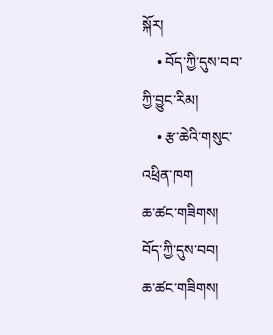སྐོར།
    • བོད་ཀྱི་དུས་བབ་ཀྱི་བྱུང་རིམ།
    • རྩ་ཆེའི་གསུང་འཕྲིན་ཁག
ཆ་ཚང་གཟིགས།
བོད་ཀྱི་དུས་བབ།
ཆ་ཚང་གཟིགས།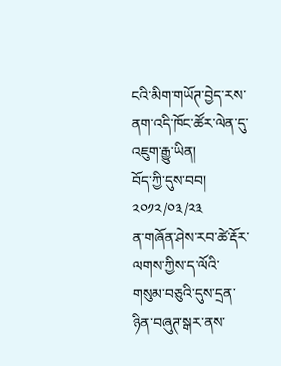ངའི་མིག་གཡོཊ་བྱེད་རས་ནག་འདི་ཁོང་ཚོར་ལེན་དུ་འཇུག་རྒྱུ་ཡིན།
བོད་ཀྱི་དུས་བབ།
༢༠༡༢/༠༣/༢༣
ན་གཞོན་ཤེས་རབ་ཚེ་རྡོར་ལགས་ཀྱིས་ད་ལོའི་གསུམ་བཅུའི་དུས་དྲན་ཉིན་བཞུཊ་སྒར་ནས་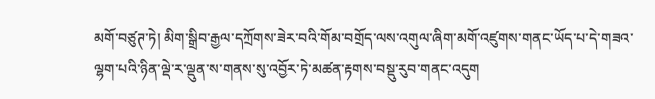མགོ་བཙུཊ་ཏེ། མིག་སྒྲིབ་རྒྱལ་དཀྲོགས་ཟེར་བའི་གོམ་བགྲོད་ལས་འགུལ་ཞིག་མགོ་འཛུགས་གནང་ཡོད་པ་དེ་གཟའ་ལྷག་པའི་ཉིན་ལྡེ་ར་ལྡུན་ས་གནས་སུ་འབྱོར་ཏེ་མཚན་རྟགས་བསྡུ་རུབ་གནང་འདུག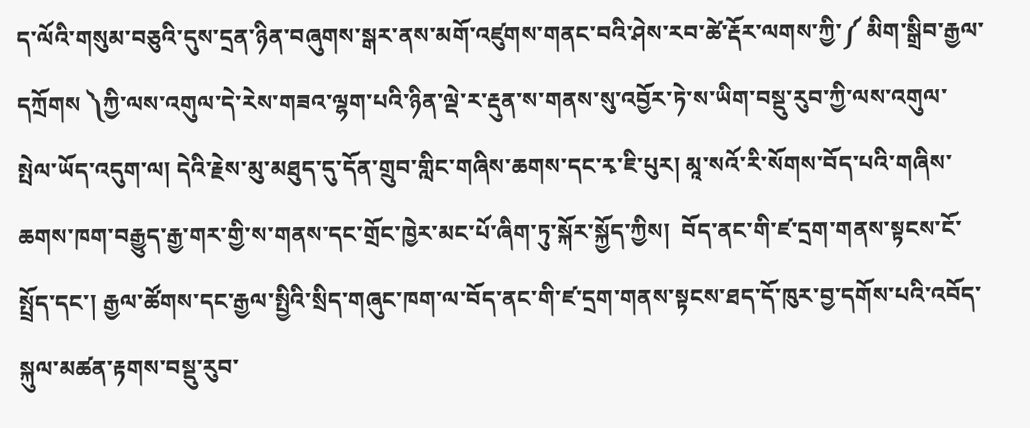ད་ལོའི་གསུམ་བཅུའི་དུས་དྲན་ཉིན་བཞུགས་སྒར་ནས་མགོ་འཛུགས་གནང་བའི་ཤེས་རབ་ཚེ་རྡོར་ལགས་ཀྱི་༼ མིག་སྒྲིབ་རྒྱལ་དཀྲོགས ༽ཀྱི་ལས་འགུལ་དེ་རེས་གཟའ་ལྷག་པའི་ཉིན་ལྡེ་ར་རྡུན་ས་གནས་སུ་འབྱོར་ཏེ་ས་ཡིག་བསྡུ་རུབ་ཀྱི་ལས་འགུལ་སྤེལ་ཡོད་འདུག་ལ། དེའི་རྗེས་མུ་མཐུད་དུ་དོན་གྲུབ་གླིང་གཞིས་ཆགས་དང་རྭ་ཇི་པུར། མཱ་སའོ་རི་སོགས་བོད་པའི་གཞིས་ཆགས་ཁག་བརྒྱུད་རྒྱ་གར་གྱི་ས་གནས་དང་གྲོང་ཁྱེར་མང་པོ་ཞིག་ཏུ་སྐོར་སྐྱོད་ཀྱིས།  བོད་ནང་གི་ཛ་དྲག་གནས་སྟངས་ངོ་སྤྲོད་དང་། རྒྱལ་ཚོགས་དང་རྒྱལ་སྤྱིའི་སྲིད་གཞུང་ཁག་ལ་བོད་ནང་གི་ཛ་དྲག་གནས་སྟངས་ཐད་དོ་ཁུར་བྱ་དགོས་པའི་འབོད་སྐུལ་མཚན་རྟགས་བསྡུ་རུབ་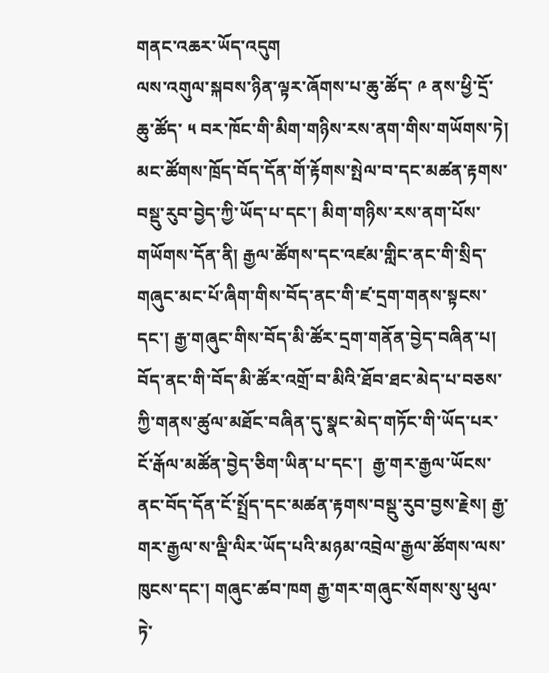གནང་འཆར་ཡོད་འདུག
ལས་འགུལ་སྐབས་ཉིན་ལྟར་ཞོགས་པ་ཆུ་ཚོད་ ༩ ནས་ཕྱི་དྲོ་ཆུ་ཚོད་ ༥ བར་ཁོང་གི་མིག་གཉིས་རས་ནག་གིས་གཡོགས་ཏེ། མང་ཚོགས་ཁྲོད་བོད་དོན་གོ་རྟོགས་སྤེལ་བ་དང་མཚན་རྟགས་བསྡུ་རུབ་བྱེད་ཀྱི་ཡོད་པ་དང་། མིག་གཉིས་རས་ནག་པོས་གཡོགས་དོན་ནི། རྒྱལ་ཚོགས་དང་འཛམ་གླིང་ནང་གི་སྲིད་གཞུང་མང་པོ་ཞིག་གིས་བོད་ནང་གི་ཛ་དྲག་གནས་སྟངས་དང་། རྒྱ་གཞུང་གིས་བོད་མི་ཚོར་དྲག་གནོན་བྱེད་བཞིན་པ། བོད་ནང་གི་བོད་མི་ཚོར་འགྲོ་བ་མིའི་ཐོབ་ཐང་མེད་པ་བཅས་ཀྱི་གནས་ཚུལ་མཐོང་བཞིན་དུ་སྣང་མེད་གཏོང་གི་ཡོད་པར་ངོ་རྒོལ་མཚོན་བྱེད་ཅིག་ཡིན་པ་དང་།  རྒྱ་གར་རྒྱལ་ཡོངས་ནང་བོད་དོན་ངོ་སྤྲོད་དང་མཚན་རྟགས་བསྡུ་རུབ་བྱས་རྗེས། རྒྱ་གར་རྒྱལ་ས་ལྡི་ལིར་ཡོད་པའི་མཉམ་འབྲེལ་རྒྱལ་ཚོགས་ལས་ཁུངས་དང་། གཞུང་ཚབ་ཁག རྒྱ་གར་གཞུང་སོགས་སུ་ཕུལ་ཏེ་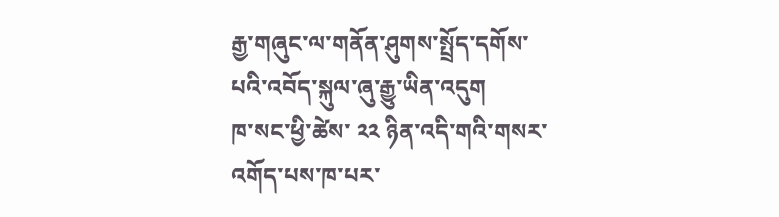རྒྱ་གཞུང་ལ་གནོན་ཤུགས་སྤྲོད་དགོས་པའི་འབོད་སྐུལ་ཞུ་རྒྱུ་ཡིན་འདུག
ཁ་སང་ཕྱི་ཚེས་ ༢༢ ཉིན་འདི་གའི་གསར་འགོད་པས་ཁ་པར་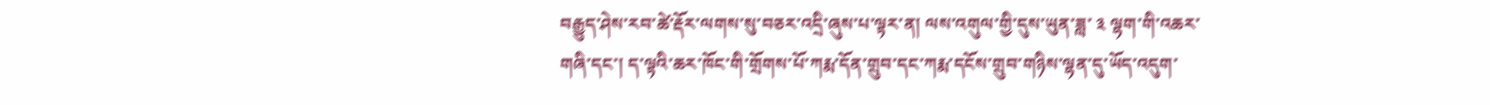བརྒྱུད་ཤེས་རབ་ཚེ་རྡོར་ལགས་སུ་བཅར་འདྲི་ཞུས་པ་ལྟར་ན། ལས་འགུལ་གྱི་དུས་ཡུན་ཟླ་ ༣ ལྷག་གི་འཆར་གཞི་དང་། ད་ལྟའི་ཆར་ཁོང་གི་གྲོགས་པོ་ཀརྨ་དོན་གྲུབ་དང་ཀརྨ་དངོས་གྲུབ་གཉིས་ལྷན་དུ་ཡོད་འདུག་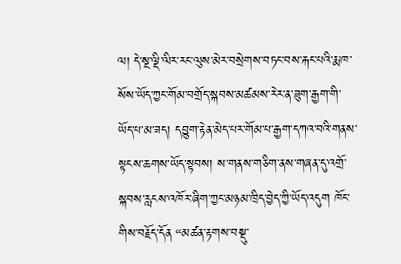ལ། དེ་སྔ་ལྡི་ལིར་རང་ལུས་མེར་བསྲེགས་བཏང་བས་རྐང་པའི་རྨ་ཁ་སོས་ཡོད་ཀྱང་གོམ་བགྲོད་སྐབས་མཚམས་རེར་ན་ཟུག་རྒྱག་གི་ཡོད་པ་མ་ཟད། དབྱུག་རྟེན་མེད་པར་གོམ་པ་རྒྱག་དཀའ་བའི་གནས་སྟངས་ཆགས་ཡོད་སྟབས། ས་གནས་གཅིག་ནས་གཞན་དུ་འགྲོ་སྐབས་རླངས་འཁོར་ཞིག་ཀྱང་མཉམ་ཁྲིད་བྱེད་ཀྱི་ཡོད་འདུག ཁོང་གིས་བརྗོད་དོན “མཚན་རྟགས་བསྡུ་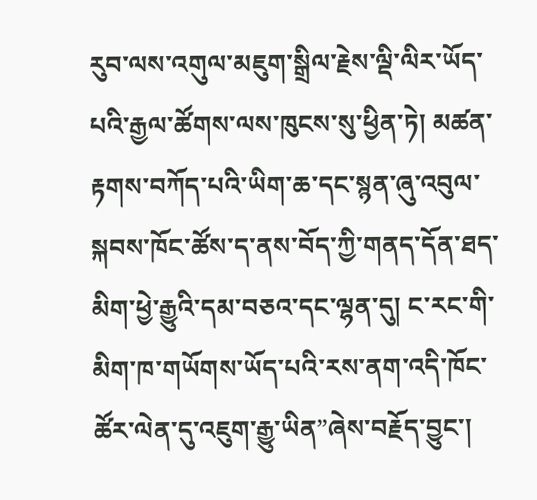རུབ་ལས་འགུལ་མཇུག་སྒྲིལ་རྗེས་ལྡི་ལིར་ཡོད་པའི་རྒྱལ་ཚོགས་ལས་ཁུངས་སུ་ཕྱིན་ཏེ། མཚན་རྟགས་བཀོད་པའི་ཡིག་ཆ་དང་སྙན་ཞུ་འབུལ་སྐབས་ཁོང་ཚོས་ད་ནས་བོད་ཀྱི་གནད་དོན་ཐད་མིག་ཕྱེ་རྒྱུའི་དམ་བཅའ་དང་ལྷན་དུ། ང་རང་གི་མིག་ཁ་གཡོགས་ཡོད་པའི་རས་ནག་འདི་ཁོང་ཚོར་ལེན་དུ་འཇུག་རྒྱུ་ཡིན”ཞེས་བརྗོད་བྱུང་།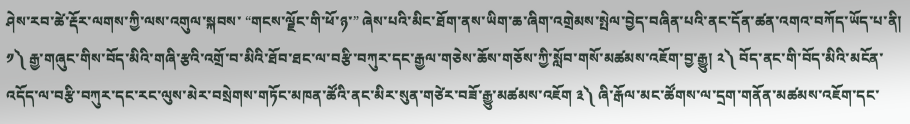ཤེས་རབ་ཚེ་རྡོར་ལགས་ཀྱི་ལས་འགུལ་སྐབས་ “གངས་ལྗོང་གི་ཕོ་ཉ་” ཞེས་པའི་མིང་ཐོག་ནས་ཡིག་ཆ་ཞིག་འགྲེམས་སྤེལ་བྱེད་བཞིན་པའི་ནང་དོན་ཚན་འགའ་བཀོད་ཡོད་པ་ནི། ༡༽ རྒྱ་གཞུང་གིས་བོད་མིའི་གཞི་རྩའི་འགྲོ་བ་མིའི་ཐོབ་ཐང་ལ་བརྩི་བཀུར་དང་རྒྱལ་གཅེས་ཆོས་གཅོས་ཀྱི་སློབ་གསོ་མཚམས་འཇོག་བྱ་རྒྱུ། ༢༽ བོད་ནང་གི་བོད་མིའི་མངོན་འདོད་ལ་བརྩི་བཀུར་དང་རང་ལུས་མེར་བསྲེགས་གཏོང་མཁན་ཚོའི་ནང་མིར་སུན་གཙེར་བཟོ་རྒྱུ་མཚམས་འཇོག ༣༽ ཞི་རྒོལ་མང་ཚོགས་ལ་དྲག་གནོན་མཚམས་འཇོག་དང་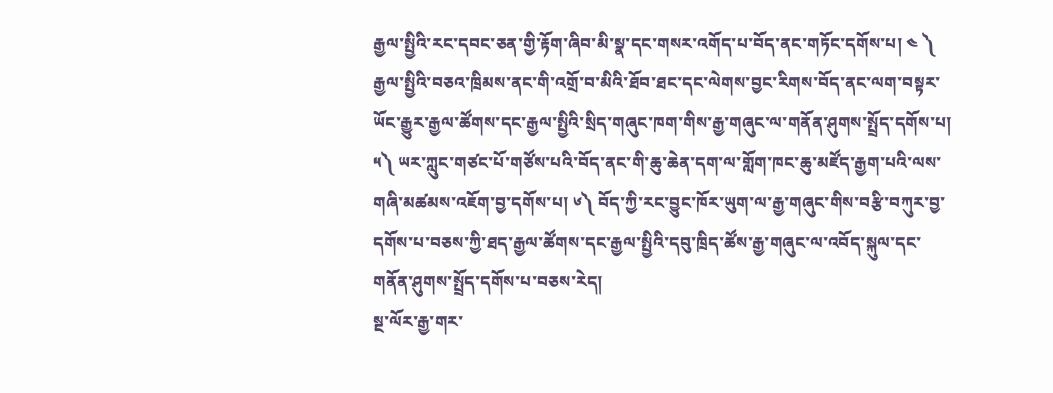རྒྱལ་སྤྱིའི་རང་དབང་ཅན་གྱི་རྟོག་ཞིབ་མི་སྣ་དང་གསར་འགོད་པ་བོད་ནང་གཏོང་དགོས་པ། ༤ ༽ རྒྱལ་སྤྱིའི་བཅའ་ཁྲིམས་ནང་གི་འགྲོ་བ་མིའི་ཐོབ་ཐང་དང་ལེགས་བྱང་རིགས་བོད་ནང་ལག་བསྟར་ཡོང་རྒྱུར་རྒྱལ་ཚོགས་དང་རྒྱལ་སྤྱིའི་སྲིད་གཞུང་ཁག་གིས་རྒྱ་གཞུང་ལ་གནོན་ཤུགས་སྤྲོད་དགོས་པ། ༥༽ ཡར་ཀླུང་གཙང་པོ་གཙོས་པའི་བོད་ནང་གི་ཆུ་ཆེན་དག་ལ་གློག་ཁང་ཆུ་མཛོད་རྒྱག་པའི་ལས་གཞི་མཚམས་འཇོག་བྱ་དགོས་པ། ༦༽ བོད་ཀྱི་རང་བྱུང་ཁོར་ཡུག་ལ་རྒྱ་གཞུང་གིས་བརྩི་བཀུར་བྱ་དགོས་པ་བཅས་ཀྱི་ཐད་རྒྱལ་ཚོགས་དང་རྒྱལ་སྤྱིའི་དབུ་ཁྲིད་ཚོས་རྒྱ་གཞུང་ལ་འབོད་སྐུལ་དང་གནོན་ཤུགས་སྤྲོད་དགོས་པ་བཅས་རེད།
སྔ་ལོར་རྒྱ་གར་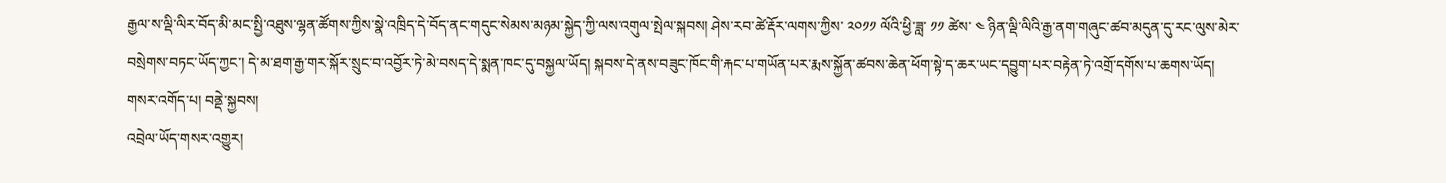རྒྱལ་ས་ལྡི་ལིར་བོད་མི་མང་སྤྱི་འཐུས་ལྷན་ཚོགས་ཀྱིས་སྣེ་འཁྲིད་དེ་བོད་ནང་གདུང་སེམས་མཉམ་སྐྱེད་ཀྱི་ལས་འགུལ་སྤེལ་སྐབས། ཤེས་རབ་ཚེ་རྡོར་ལགས་ཀྱིས་ ༢༠༡༡ ལོའི་ཕྱི་ཟླ་ ༡༡ ཚེས་ ༤ ཉིན་ལྡི་ལིའི་རྒྱ་ནག་གཞུང་ཚབ་མདུན་དུ་རང་ལུས་མེར་བསྲེགས་བཏང་ཡོད་ཀྱང་། དེ་མ་ཐག་རྒྱ་གར་སྐོར་སྲུང་བ་འབྱོར་ཏེ་མེ་བསད་དེ་སྨན་ཁང་དུ་བསྐྱལ་ཡོད། སྐབས་དེ་ནས་བཟུང་ཁོང་གི་རྐང་པ་གཡོན་པར་རྨས་སྐྱོན་ཚབས་ཆེན་ཕོག་སྟེ་ད་ཆར་ཡང་དབྱུག་པར་བརྟེན་ཏེ་འགྲོ་དགོས་པ་ཆགས་ཡོད།
གསར་འགོད་པ། བནྡེ་སྐྱབས།
འབྲེལ་ཡོད་གསར་འགྱུར།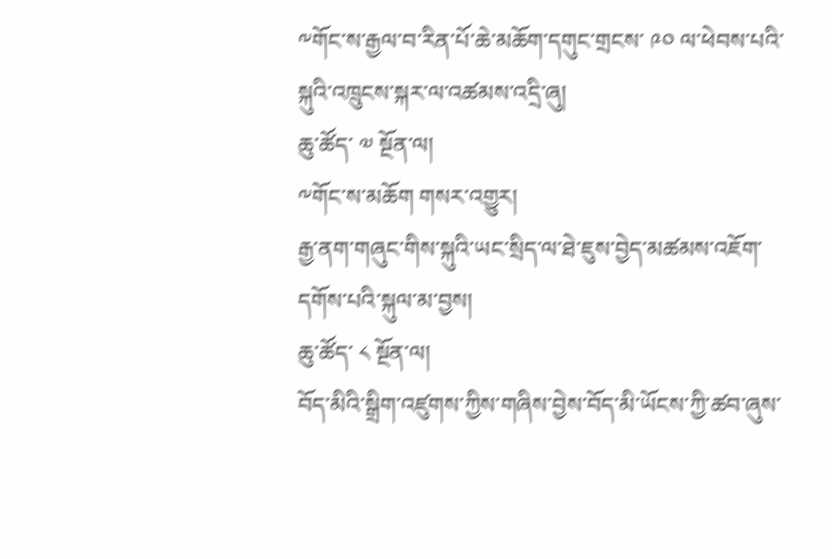༸གོང་ས་རྒྱལ་བ་རིན་པོ་ཆེ་མཆོག་དགུང་གྲངས་ ༩༠ ལ་ཕེབས་པའི་སྐུའི་འཁྲུངས་སྐར་ལ་འཚམས་འདྲི་ཞུ།
ཆུ་ཚོད་ ༧ སྔོན་ལ།
༸གོང་ས་མཆོག གསར་འགྱུར།
རྒྱ་ནག་གཞུང་གིས་སྐུའི་ཡང་སྲིད་ལ་ཐེ་ཇུས་བྱེད་མཚམས་འཇོག་དགོས་པའི་སྐུལ་མ་བྱས།
ཆུ་ཚོད་ ༨ སྔོན་ལ།
བོད་མིའི་སྒྲིག་འཛུགས་ཀྱིས་གཞིས་བྱེས་བོད་མི་ཡོངས་ཀྱི་ཚབ་ཞུས་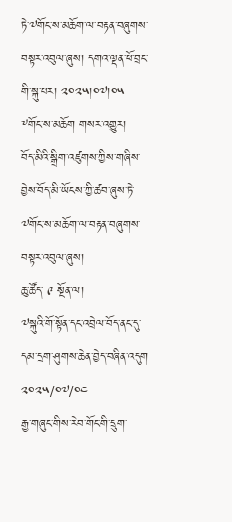ཏེ་༧གོང་ས་མཆོག་ལ་བརྟན་བཞུགས་བསྟར་འབུལ་ཞུས། དགའ་ལྡན་ཕོ་བྲང་གི་སྐུ་པར། ༢༠༢༥།༠༧།༠༥
༸གོང་ས་མཆོག གསར་འགྱུར།
བོད་མིའི་སྒྲིག་འཛུགས་ཀྱིས་གཞིས་བྱེས་བོད་མི་ཡོངས་ཀྱི་ཚབ་ཞུས་ཏེ་༧གོང་ས་མཆོག་ལ་བརྟན་བཞུགས་བསྟར་འབུལ་ཞུས།
ཆུ་ཚོད་ ༩ སྔོན་ལ།
༧སྐུའི་གོ་སྟོན་དང་འབྲེལ་བོད་ནང་དུ་དམ་དྲག་ཤུགས་ཆེན་བྱེད་བཞིན་འདུག
༢༠༢༥/༠༧/༠༤
རྒྱ་གཞུང་གིས་རེབ་གོང་གི་དྲུག་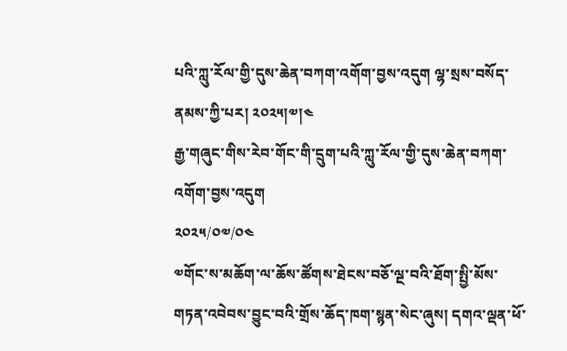པའི་ཀླུ་རོལ་གྱི་དུས་ཆེན་བཀག་འགོག་བྱས་འདུག ལྷ་སྲས་བསོད་ནམས་ཀྱི་པར། ༢༠༢༥།༧།༤
རྒྱ་གཞུང་གིས་རེབ་གོང་གི་དྲུག་པའི་ཀླུ་རོལ་གྱི་དུས་ཆེན་བཀག་འགོག་བྱས་འདུག
༢༠༢༥/༠༧/༠༤
༧གོང་ས་མཆོག་ལ་ཆོས་ཚོགས་ཐེངས་བཅོ་ལྔ་བའི་ཐོག་སྤྱི་མོས་གཏན་འབེབས་བྱུང་བའི་གྲོས་ཆོད་ཁག་སྙན་སེང་ཞུས། དགའ་ལྡན་ཕོ་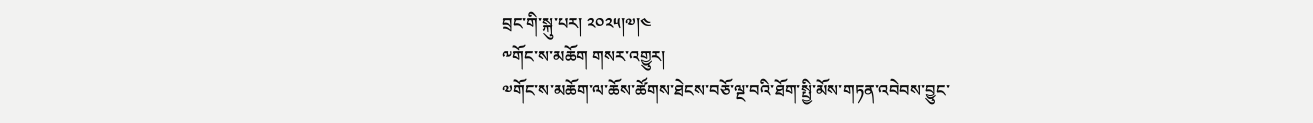བྲང་གི་སྐུ་པར། ༢༠༢༥།༧།༤
༸གོང་ས་མཆོག གསར་འགྱུར།
༧གོང་ས་མཆོག་ལ་ཆོས་ཚོགས་ཐེངས་བཅོ་ལྔ་བའི་ཐོག་སྤྱི་མོས་གཏན་འབེབས་བྱུང་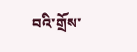བའི་གྲོས་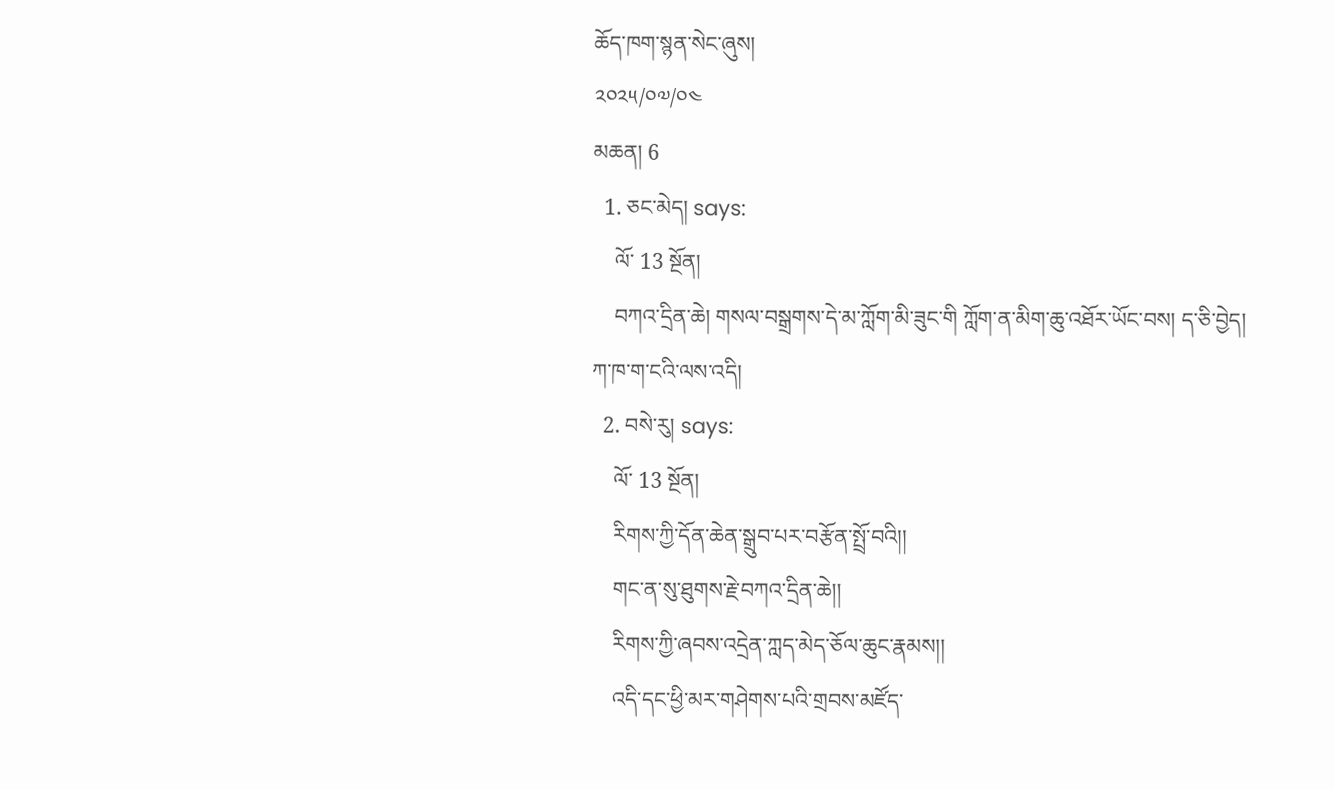ཆོད་ཁག་སྙན་སེང་ཞུས།
༢༠༢༥/༠༧/༠༤
མཆན། 6
  1. ཅང་མེད། says:
    ལོ་ 13 སྔོན།
    བཀའ་དྲིན་ཆེ། གསལ་བསྒྲགས་དེ་མ་ཀློག་མི་ཟུང་གི ཀློག་ན་མིག་ཆུ་འཐོར་ཡོང་བས། ད་ཅི་བྱེད། ཀ་ཁ་ག་ངའི་ལས་འདི།
  2. བསེ་རུ། says:
    ལོ་ 13 སྔོན།
    རིགས་ཀྱི་དོན་ཆེན་སྒྲུབ་པར་བརྩོན་སྤྲོ་བའི།།
    གང་ན་སུ་ཐུགས་རྗེ་བཀའ་དྲིན་ཆེ།།
    རིགས་ཀྱི་ཞབས་འདྲེན་ཀླད་མེད་ཅོལ་ཆུང་རྣམས།།
    འདི་དང་ཕྱི་མར་གཤེགས་པའི་གྲབས་མཛོད་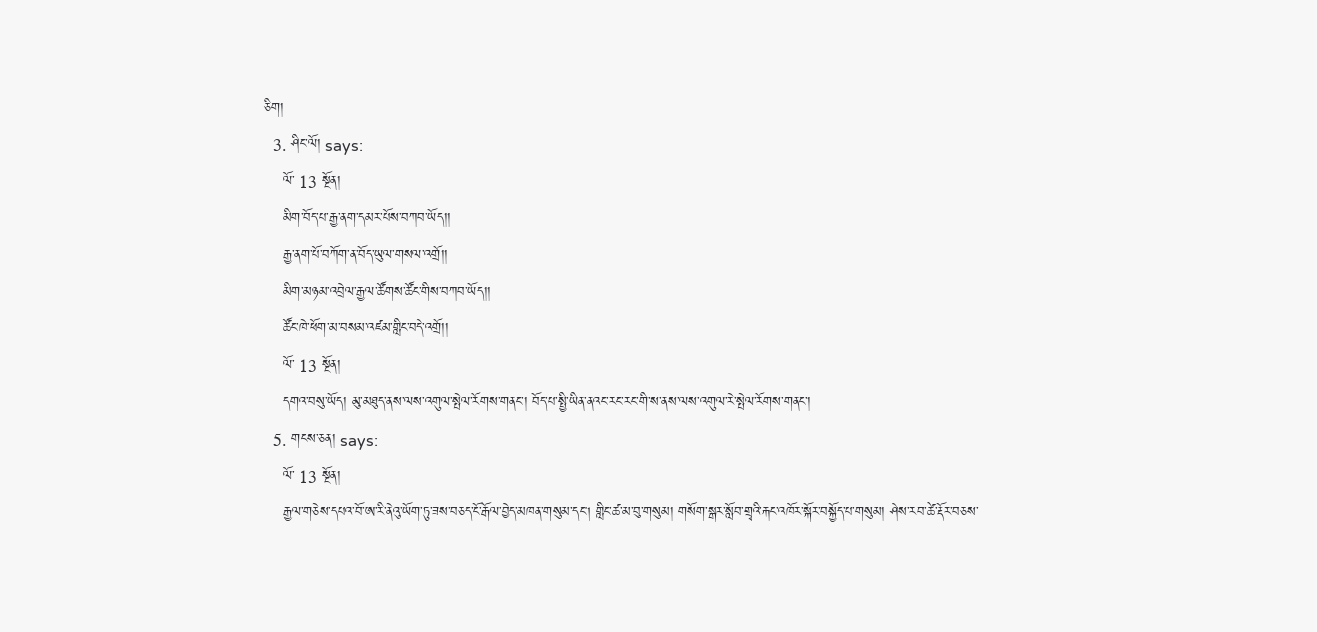ཅིག།
  3. ཤིང་ལོ། says:
    ལོ་ 13 སྔོན།
    མིག་བོད་པ་རྒྱ་ནག་དམར་པོས་བཀབ་ཡོད།།
    རྒྱ་ནག་པོ་བཀོག་ན་བོད་ཡུལ་གསལ་འགྲོ།།
    མིག་མཉམ་འབྲེལ་རྒྱལ་ཚོགས་ཚོང་གིས་བཀབ་ཡོད།།
    ཚོང་ཁེ་ཕོག་མ་བསམ་འཛམ་གླིང་བདེ་འགྲོ།།
    ལོ་ 13 སྔོན།
    དགའ་བསུ་ཡོད། མུ་མཐུད་ནས་ལས་འགུལ་སྤེལ་རོགས་གནང་། བོད་པ་སྤྱི་ཡིན་ནའང་རང་རང་གི་ས་ནས་ལས་འགུལ་རེ་སྤེལ་རོགས་གནང་།
  5. གངས་ཅན། says:
    ལོ་ 13 སྔོན།
    རྒྱལ་གཅེས་དཔའ་བོ་ཨ་རི་ནེའུ་ཡོག་ཏུ་ཟས་བཅད་ངོ་རྒོལ་བྱེད་མཁན་གསུམ་དང། གླིང་ཚ་མ་བུ་གསུམ། གསོག་སྒར་སློབ་གྲྭའི་རྐང་འཁོར་སྐོར་བསྐྱོད་པ་གསུམ། ཤེས་རབ་ཚེ་རྡོར་བཅས་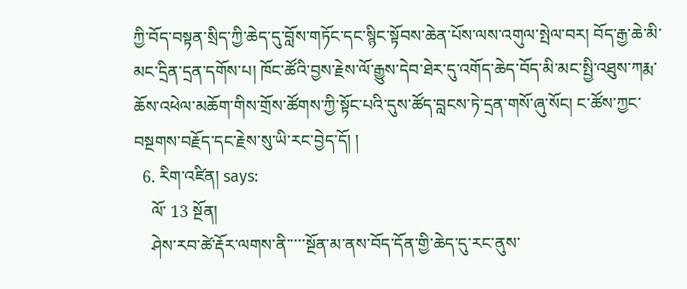ཀྱི་བོད་བསྟན་སྲིད་ཀྱི་ཆེད་དུ་བློས་གཏོང་དང་སྙིང་སྟོབས་ཆེན་པོས་ལས་འགུལ་སྤེལ་བར། བོད་རྒྱ་ཆེ་མི་མང་དྲིན་དྲན་དགོས་པ། ཁོང་ཚོའི་བྱས་རྗེས་ལོ་རྒྱུས་དེབ་ཐེར་དུ་འགོད་ཆེད་བོད་མི་མང་སྤྱི་འཐུས་ཀརྨ་ཆོས་འཕེལ་མཆོག་གིས་གྲོས་ཚོགས་ཀྱི་སྟོང་པའི་དུས་ཚོད་བླངས་ཏེ་དྲན་གསོ་ཞུ་སོང། ང་ཚོས་ཀྱང་བསྔགས་བརྗོད་དང་རྗེས་སུ་ཡི་རང་བྱེད་དོ། །
  6. རིག་འཛིན། says:
    ལོ་ 13 སྔོན།
    ཤེས་རབ་ཚེ་རྡོར་ལགས་ནི་་་་་སྔོན་མ་ནས་བོད་དོན་གྱི་ཆེད་དུ་རང་ནུས་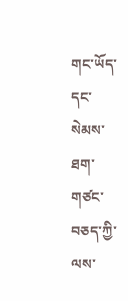གང་ཡོད་དང་སེམས་ཐག་གཙང་བཅད་ཀྱི་ལས་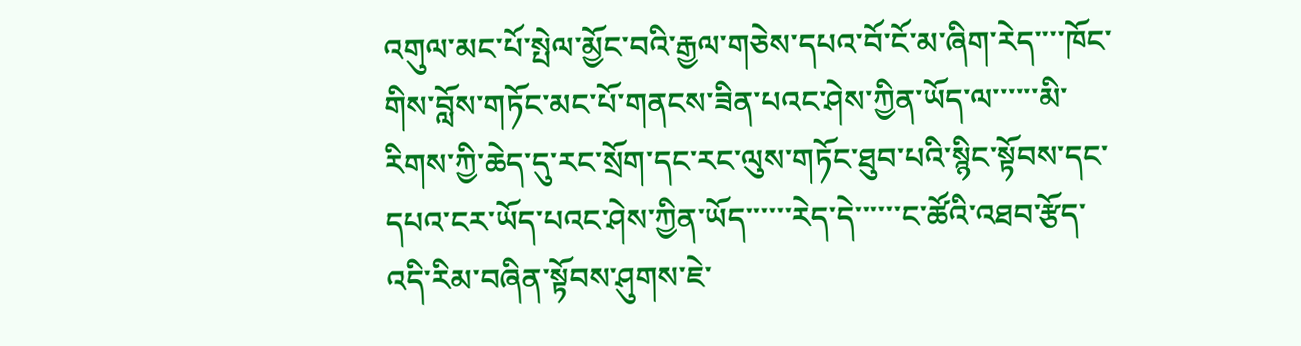འགུལ་མང་པོ་སྤེལ་མྱོང་བའི་རྒྱལ་གཅེས་དཔའ་བོ་ངོ་མ་ཞིག་རེད་་་་ཁོང་གིས་བློས་གཏོང་མང་པོ་གནངས་ཟིན་པའང་ཤེས་ཀྱིན་ཡོད་ལ་་་་་་མི་རིགས་ཀྱི་ཆེད་དུ་རང་སྲོག་དང་རང་ལུས་གཏོང་ཐུབ་པའི་སྙིང་སྟོབས་དང་དཔའ་ངར་ཡོད་པའང་ཤེས་ཀྱིན་ཡོད་་་་་་རེད་དེ་་་་་་ང་ཚོའི་འཐབ་རྩོད་འདི་རིམ་བཞིན་སྟོབས་ཤུགས་ཇེ་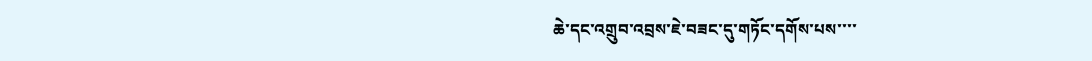ཆེ་དང་འགྲུབ་འབྲས་ཇེ་བཟང་དུ་གཏོང་དགོས་པས་་་་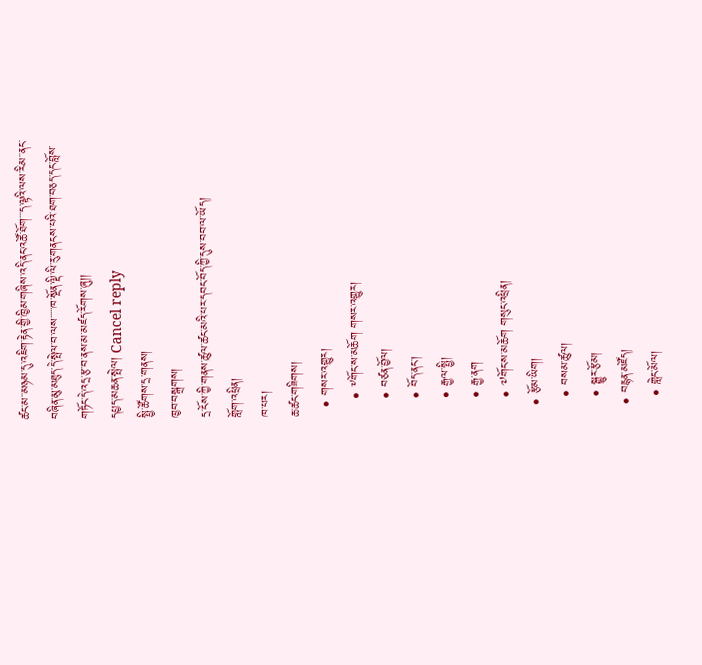ཚང་མ་་མཉམ་དུ་འཇིག་རྟེན་གྱི་ཁྱིམ་གཞིས་འདི་ནང་འཚོ་ཐོག་་་ད་ལྟའི་ལས་རིམ་་ནང་བཞིན་མུ་མཐུད་དེ་སྤེལ་བ་ལས་་་་་ཁ་སྔོན་ལྡི་ལི་རུ་གནངས་པའི་ཐག་བཅད་དང་བློས་གཏོང་དེ་འདྲ་རྩ་བ་ནས་མ་མཛད་རོགས་ཞུ།།
དཔྱད་མཆན་སྤེལ། Cancel reply
སྤྱི་ཚོགས་དྲ་གནས།
ཁྱབ་བསྒྲགས།
དྲ་ངོས་ཀྱི་གནས་ཚུལ་ཚང་མའི་པར་དབང་བོད་ཀྱི་དུས་བབ་ལ་ཡོད།
གློག་འཕྲིན།
ཁ་པར།
ཆ་ཚང་གཟིགས།
  • གསར་འགྱུར།
    • ༸གོང་ས་མཆོག གསར་འགྱུར།
    • བཙན་བྱོལ།
    • བོད་ནང་།
    • རྒྱལ་སྤྱི།
    • རྒྱ་ནག
    • ༧གོང་ས་མཆོག གསུང་འཕྲིན།
  • རྩོམ་ཡིག།
    • བསམ་ཚུལ།
    • སྒྱུར་རྩོམ།
  • བརྙན་མཛོད།
    • གླེང་མོལ།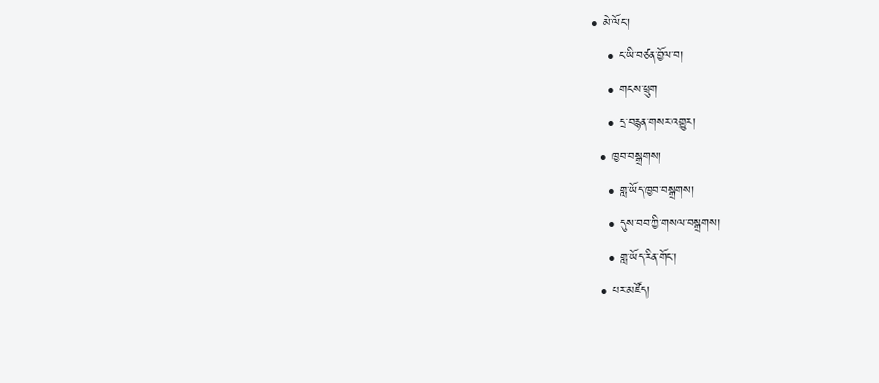• མེ་ལོང་།
    • ང་ཡི་བཙན་བྱོལ་བ།
    • གངས་ཕྲུག
    • དྲ་བརྙན་གསར་འགྱུར།
  • ཁྱབ་བསྒྲགས།
    • གླ་ཡོད་ཁྱབ་བསྒྲགས།
    • དུས་བབ་ཀྱི་གསལ་བསྒྲགས།
    • གླ་ཡོད་རིན་གོང་།
  • པར་མཛོད།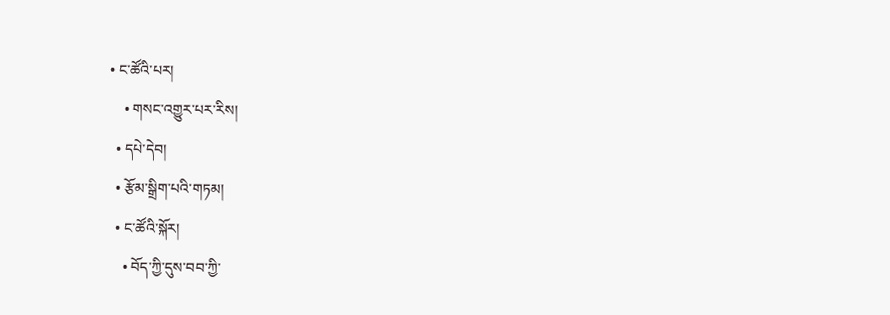• ང་ཚོའི་པར།
    • གསང་འགྱུར་པར་རིས།
  • དཔེ་དེབ།
  • རྩོམ་སྒྲིག་པའི་གཏམ།
  • ང་ཚོའི་སྐོར།
    • བོད་ཀྱི་དུས་བབ་ཀྱི་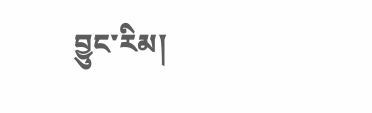བྱུང་རིམ།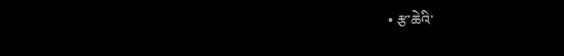• རྩ་ཆེའི་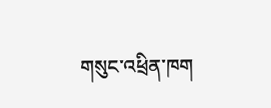གསུང་འཕྲིན་ཁག